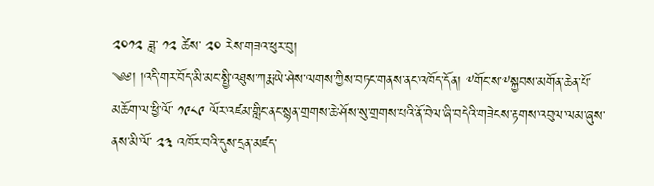༢༠༡༢ ཟླ་ ༡༢ ཚེས་ ༢༠ རེས་གཟའ་ཕུར་བུ།
༄༅། །འདི་གར་བོད་མི་མང་སྤྱི་འཐུས་ཀརྨ་ཡེ་ཤེས་ལགས་ཀྱིས་བཏང་གནས་ནང་འཁོད་དོན། ༸གོང་ས་༸སྐྱབས་མགོན་ཆེན་པོ་མཆོག་ལ་ཕྱི་ལོ་ ༡༩༨༩ ལོར་འཛམ་གླིང་ནང་སྙན་གྲགས་ཆེ་ཤོས་སུ་གྲགས་པའི་ནོ་བེལ་ཞི་བདེའི་གཟེངས་རྟགས་འབུལ་ལམ་ཞུས་ནས་མི་ལོ་ ༢༣ འཁོར་བའི་དུས་དྲན་མཛད་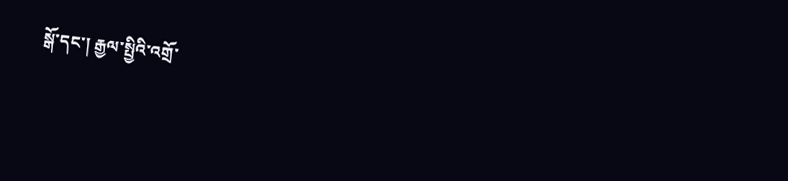སྒོ་དང་། རྒྱལ་སྤྱིའི་འགྲོ་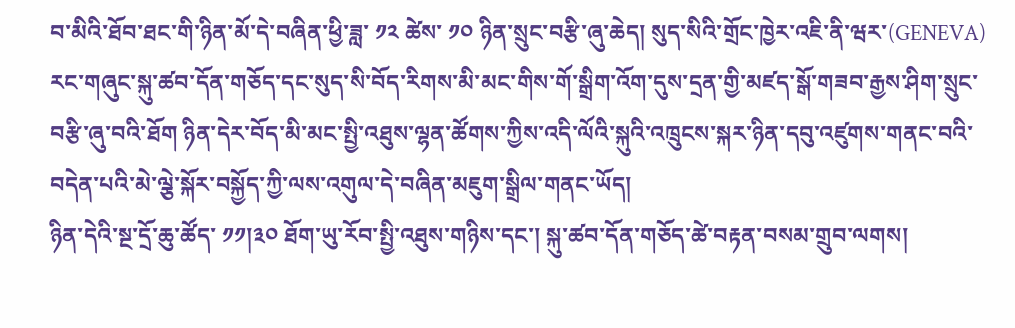བ་མིའི་ཐོབ་ཐང་གི་ཉིན་མོ་དེ་བཞིན་ཕྱི་ཟླ་ ༡༢ ཚེས་ ༡༠ ཉིན་སྲུང་བརྩི་ཞུ་ཆེད། སུད་སིའི་གྲོང་ཁྱེར་འཇི་ནི་ཝར་(GENEVA) རང་གཞུང་སྐུ་ཚབ་དོན་གཅོད་དང་སུད་སི་བོད་རིགས་མི་མང་གིས་གོ་སྒྲིག་འོག་དུས་དྲན་གྱི་མཛད་སྒོ་གཟབ་རྒྱས་ཤིག་སྲུང་བརྩི་ཞུ་བའི་ཐོག ཉིན་དེར་བོད་མི་མང་སྤྱི་འཐུས་ལྷན་ཚོགས་ཀྱིས་འདི་ལོའི་སྐུའི་འཁྲུངས་སྐར་ཉིན་དབུ་འཛུགས་གནང་བའི་བདེན་པའི་མེ་ལྕེ་སྐོར་བསྐྱོད་ཀྱི་ལས་འགུལ་དེ་བཞིན་མཇུག་སྒྲིལ་གནང་ཡོད།
ཉིན་དེའི་སྔ་དྲོ་ཆུ་ཚོད་ ༡༡།༣༠ ཐོག་ཡུ་རོབ་སྤྱི་འཐུས་གཉིས་དང་། སྐུ་ཚབ་དོན་གཅོད་ཚེ་བརྟན་བསམ་གྲུབ་ལགས།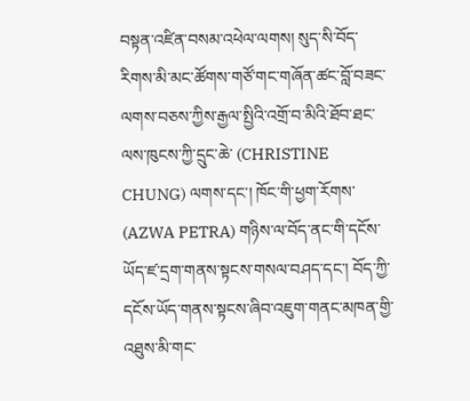བསྟན་འཛིན་བསམ་འཕེལ་ལགས། སུད་སི་བོད་རིགས་མི་མང་ཚོགས་གཙོ་གང་གཞོན་ཚང་བློ་བཟང་ལགས་བཅས་ཀྱིས་རྒྱལ་སྤྱིའི་འགྲོ་བ་མིའི་ཐོབ་ཐང་ལས་ཁུངས་ཀྱི་དྲུང་ཆེ་ (CHRISTINE CHUNG) ལགས་དང་། ཁོང་གི་ཕྱག་རོགས་ (AZWA PETRA) གཉིས་ལ་བོད་ནང་གི་དངོས་ཡོད་ཛ་དྲག་གནས་སྟངས་གསལ་བཤད་དང་། བོད་ཀྱི་དངོས་ཡོད་གནས་སྟངས་ཞིབ་འཇུག་གནང་མཁན་གྱི་འཐུས་མི་གང་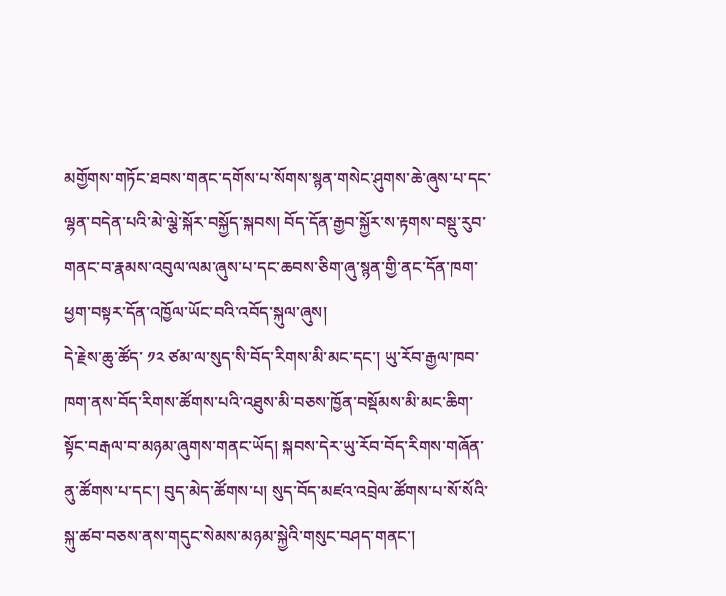མགྱོགས་གཏོང་ཐབས་གནང་དགོས་པ་སོགས་སྙན་གསེང་ཤུགས་ཆེ་ཞུས་པ་དང་ལྷན་བདེན་པའི་མེ་ལྕེ་སྐོར་བསྐྱོད་སྐབས། བོད་དོན་རྒྱབ་སྐྱོར་ས་རྟགས་བསྡུ་རུབ་གནང་བ་རྣམས་འབུལ་ལམ་ཞུས་པ་དང་ཆབས་ཅིག་ཞུ་སྙན་གྱི་ནང་དོན་ཁག་ཕྱག་བསྟར་དོན་འཁྱོལ་ཡོང་བའི་འབོད་སྐུལ་ཞུས།
དེ་རྗེས་ཆུ་ཚོད་ ༡༢ ཙམ་ལ་སུད་སི་བོད་རིགས་མི་མང་དང་། ཡུ་རོབ་རྒྱལ་ཁབ་ཁག་ནས་བོད་རིགས་ཚོགས་པའི་འཐུས་མི་བཅས་ཁྱོན་བསྡོམས་མི་མང་ཆིག་སྟོང་བརྒལ་བ་མཉམ་ཞུགས་གནང་ཡོད། སྐབས་དེར་ཡུ་རོབ་བོད་རིགས་གཞོན་ནུ་ཚོགས་པ་དང་། བུད་མེད་ཚོགས་པ། སུད་བོད་མཛའ་འབྲེལ་ཚོགས་པ་སོ་སོའི་སྐུ་ཚབ་བཅས་ནས་གདུང་སེམས་མཉམ་སྐྱེའི་གསུང་བཤད་གནང་།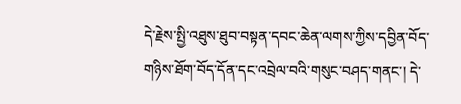དེ་རྗེས་སྤྱི་འཐུས་ཐུབ་བསྟན་དབང་ཆེན་ལགས་ཀྱིས་དབྱིན་བོད་གཉིས་ཐོག་བོད་དོན་དང་འབྲེལ་བའི་གསུང་བཤད་གནང་། དེ་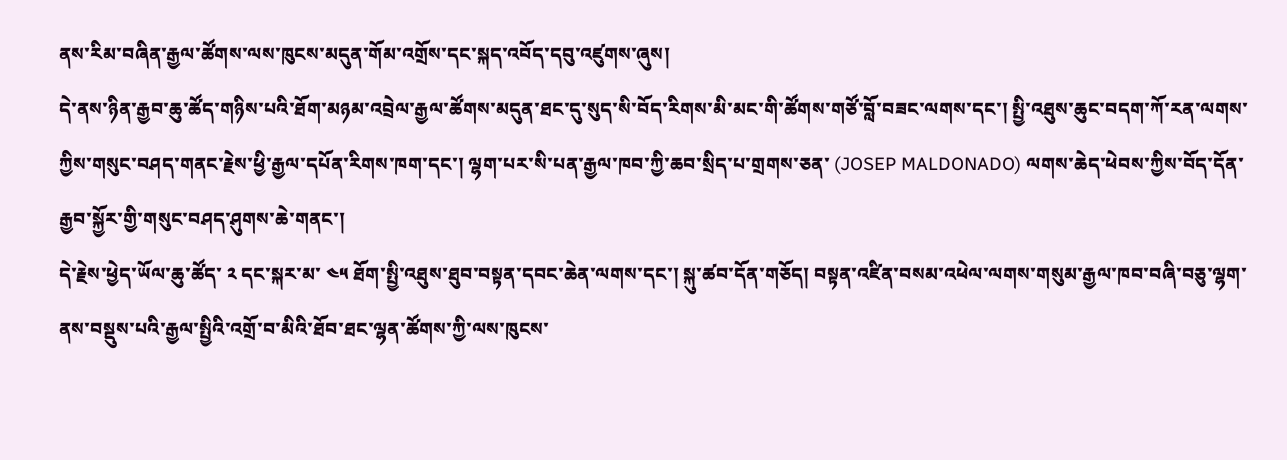ནས་རིམ་བཞིན་རྒྱལ་ཚོགས་ལས་ཁུངས་མདུན་གོམ་འགྲོས་དང་སྐད་འབོད་དབུ་འཛུགས་ཞུས།
དེ་ནས་ཉིན་རྒྱབ་ཆུ་ཚོད་གཉིས་པའི་ཐོག་མཉམ་འབྲེལ་རྒྱལ་ཚོགས་མདུན་ཐང་དུ་སུད་སི་བོད་རིགས་མི་མང་གི་ཚོགས་གཙོ་བློ་བཟང་ལགས་དང་། སྤྱི་འཐུས་ཆུང་བདག་ཀོ་རན་ལགས་ཀྱིས་གསུང་བཤད་གནང་རྗེས་ཕྱི་རྒྱལ་དཔོན་རིགས་ཁག་དང་། ལྷག་པར་སི་པན་རྒྱལ་ཁབ་ཀྱི་ཆབ་སྲིད་པ་གྲགས་ཅན་ (JOSEP MALDONADO) ལགས་ཆེད་ཕེབས་ཀྱིས་བོད་དོན་རྒྱབ་སྐྱོར་གྱི་གསུང་བཤད་ཤུགས་ཆེ་གནང་།
དེ་རྗེས་ཕྱེད་ཡོལ་ཆུ་ཚོད་ ༢ དང་སྐར་མ་ ༤༥ ཐོག་སྤྱི་འཐུས་ཐུབ་བསྟན་དབང་ཆེན་ལགས་དང་། སྐུ་ཚབ་དོན་གཅོད། བསྟན་འཛིན་བསམ་འཕེལ་ལགས་གསུམ་རྒྱལ་ཁབ་བཞི་བཅུ་ལྷག་ནས་བསྡུས་པའི་རྒྱལ་སྤྱིའི་འགྲོ་བ་མིའི་ཐོབ་ཐང་ལྷན་ཚོགས་ཀྱི་ལས་ཁུངས་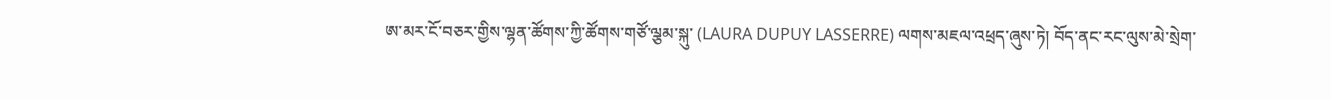ཨ་མར་ངོ་བཅར་གྱིས་ལྷན་ཚོགས་ཀྱི་ཚོགས་གཙོ་ལྕམ་སྐུ་ (LAURA DUPUY LASSERRE) ལགས་མཇལ་འཕྲད་ཞུས་ཏེ། བོད་ནང་རང་ལུས་མེ་སྲེག་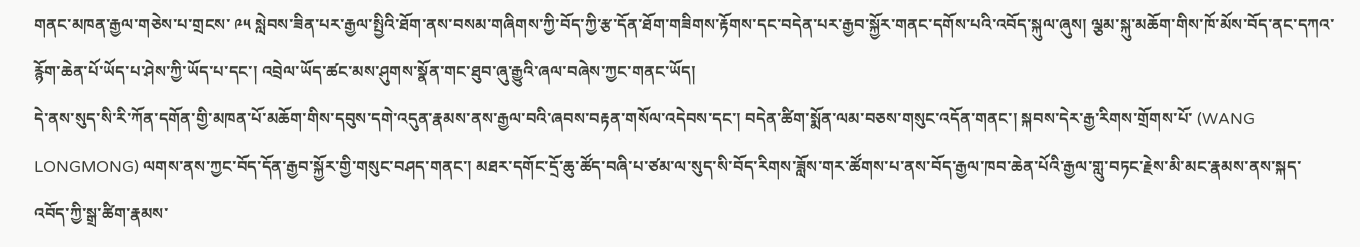གནང་མཁན་རྒྱལ་གཅེས་པ་གྲངས་ ༩༥ སླེབས་ཟིན་པར་རྒྱལ་སྤྱིའི་ཐོག་ནས་བསམ་གཞིགས་ཀྱི་བོད་ཀྱི་རྩ་དོན་ཐོག་གཟིགས་རྟོགས་དང་བདེན་པར་རྒྱབ་སྐྱོར་གནང་དགོས་པའི་འབོད་སྐུལ་ཞུས། ལྕམ་སྐུ་མཆོག་གིས་ཁོ་མོས་བོད་ནང་དཀའ་རྙོག་ཆེན་པོ་ཡོད་པ་ཤེས་ཀྱི་ཡོད་པ་དང་། འབྲེལ་ཡོད་ཚང་མས་ཤུགས་སྣོན་གང་ཐུབ་ཞུ་རྒྱུའི་ཞལ་བཞེས་ཀྱང་གནང་ཡོད།
དེ་ནས་སུད་སི་རི་ཀོན་དགོན་གྱི་མཁན་པོ་མཆོག་གིས་དབུས་དགེ་འདུན་རྣམས་ནས་རྒྱལ་བའི་ཞབས་བརྟན་གསོལ་འདེབས་དང་། བདེན་ཚིག་སྨོན་ལམ་བཅས་གསུང་འདོན་གནང་། སྐབས་དེར་རྒྱ་རིགས་གྲོགས་པོ་ (WANG LONGMONG) ལགས་ནས་ཀྱང་བོད་དོན་རྒྱབ་སྐྱོར་གྱི་གསུང་བཤད་གནང་། མཐར་དགོང་དྲོ་ཆུ་ཚོད་བཞི་པ་ཙམ་ལ་སུད་སི་བོད་རིགས་ཟློས་གར་ཚོགས་པ་ནས་བོད་རྒྱལ་ཁབ་ཆེན་པོའི་རྒྱལ་གླུ་བཏང་རྗེས་མི་མང་རྣམས་ནས་སྐད་འབོད་ཀྱི་སྒྲ་ཚིག་རྣམས་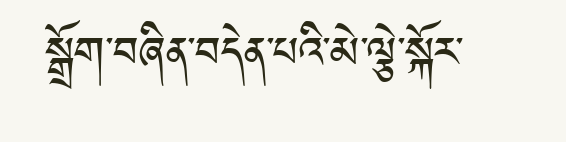སྒྲོག་བཞིན་བདེན་པའི་མེ་ལྕེ་སྐོར་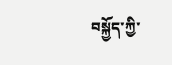བསྐྱོད་ཀྱི་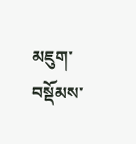མཇུག་བསྡོམས་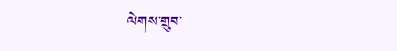ལེགས་གྲུབ་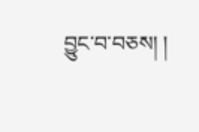བྱུང་བ་བཅས། །